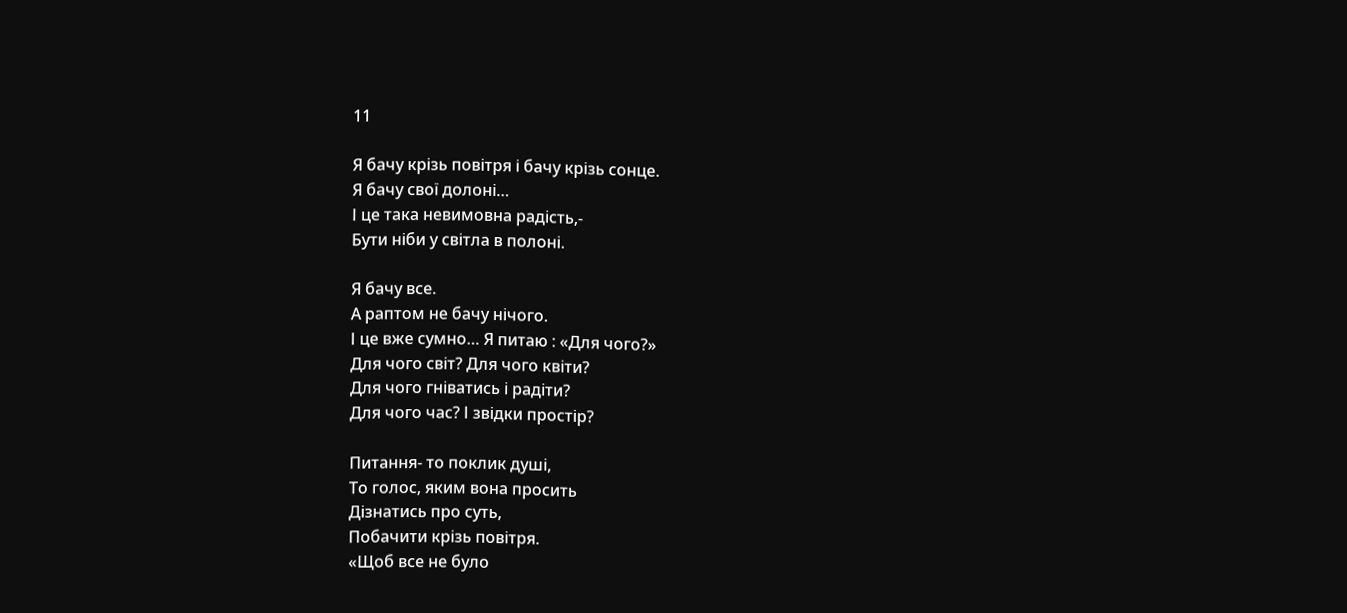11

Я бачу крізь повітря і бачу крізь сонце.
Я бачу свої долоні…
І це така невимовна радість,-
Бути ніби у світла в полоні.

Я бачу все.
А раптом не бачу нічого.
І це вже сумно… Я питаю : «Для чого?»
Для чого світ? Для чого квіти?
Для чого гніватись і радіти?
Для чого час? І звідки простір?

Питання- то поклик душі,
То голос, яким вона просить
Дізнатись про суть,
Побачити крізь повітря.
«Щоб все не було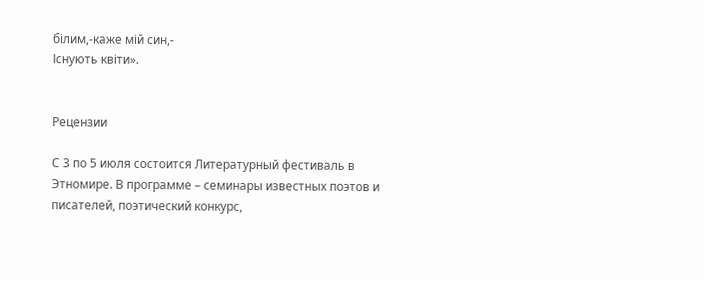білим,-каже мій син,-
Існують квіти».


Рецензии

С 3 по 5 июля состоится Литературный фестиваль в Этномире. В программе – семинары известных поэтов и писателей, поэтический конкурс,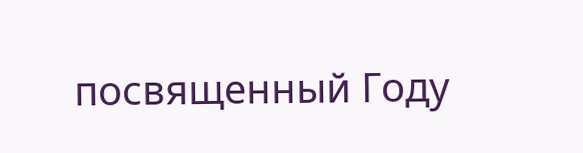посвященный Году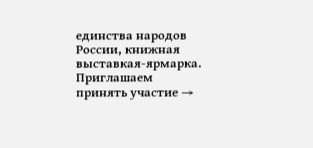единства народов России, книжная выставкая-ярмарка. Приглашаем принять участие →